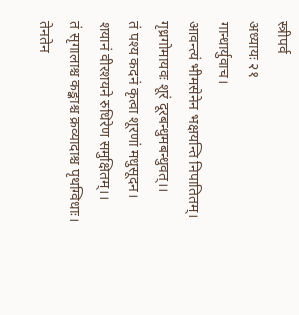स्त्रीपर्व
अध्यायः २१
गान्धार्युवाच।
आवन्त्यं भीमसेनेन भक्षयन्ति निपातितम्।
गृध्रगोमायवः शूरं दूरबन्धुमबन्धुवत्।।
तं पश्य कदनं कृत्वा शूरणां मधुसूदन।
शयानं वीरशयने रुधिरेण समुक्षितम्।।
तं सृगालाश्च कङ्काश्च क्रव्यादाश्च पृथग्विधाः।
तेनतेन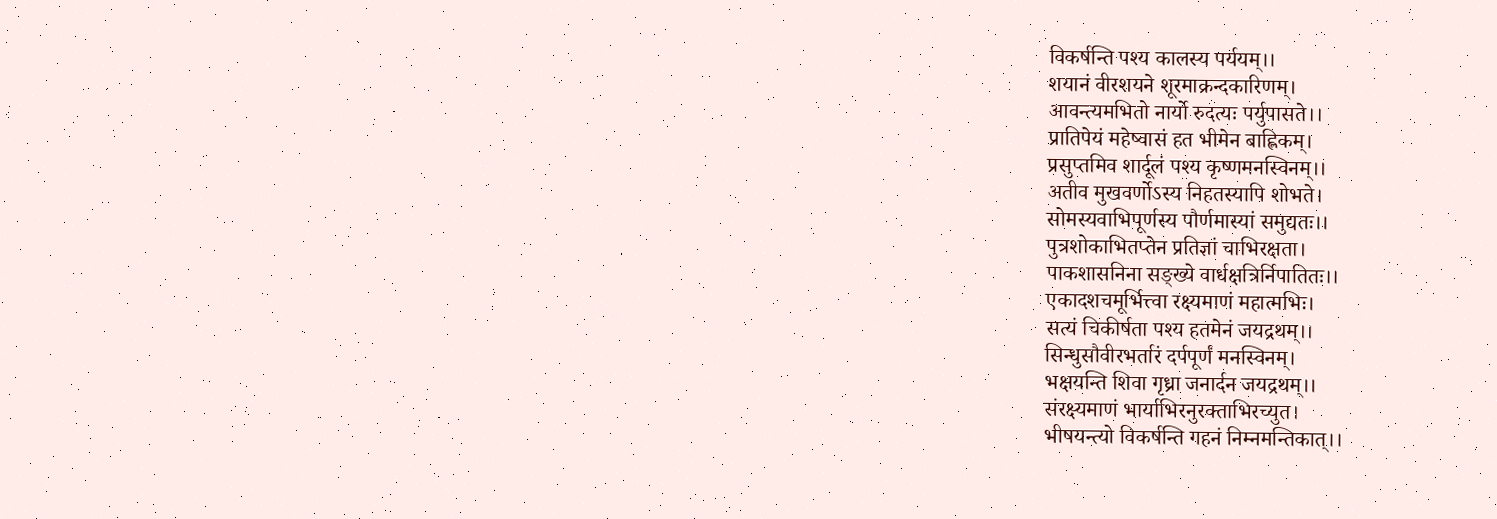विकर्षन्ति पश्य कालस्य पर्ययम्।।
शयानं वीरशयने शूरमाक्रन्दकारिणम्।
आवन्त्यमभितो नार्यो रुदत्यः पर्युपासते।।
प्रातिपेयं महेष्वासं हत भीमेन बाह्लिकम्।
प्रसुप्तमिव शार्दूलं पश्य कृष्णमनस्विनम्।।
अतीव मुखवर्णोऽस्य निहतस्यापि शोभते।
सोमस्यवाभिपूर्णस्य पौर्णमास्यां समुद्यतः।।
पुत्रशोकाभितप्तेन प्रतिज्ञां चाभिरक्षता।
पाकशासनिना सङ्ख्ये वार्धक्षत्रिर्निपातितः।।
एकादशचमूर्भित्त्वा रक्ष्यमाणं महात्मभिः।
सत्यं चिकीर्षता पश्य हतमेनं जयद्रथम्।।
सिन्धुसौवीरभर्तारं दर्पपूर्णं मनस्विनम्।
भक्षयन्ति शिवा गृध्रा जनार्दन जयद्रथम्।।
संरक्ष्यमाणं भार्याभिरनुरक्ताभिरच्युत।
भीषयन्त्यो विकर्षन्ति गहनं निम्नमन्तिकात्।।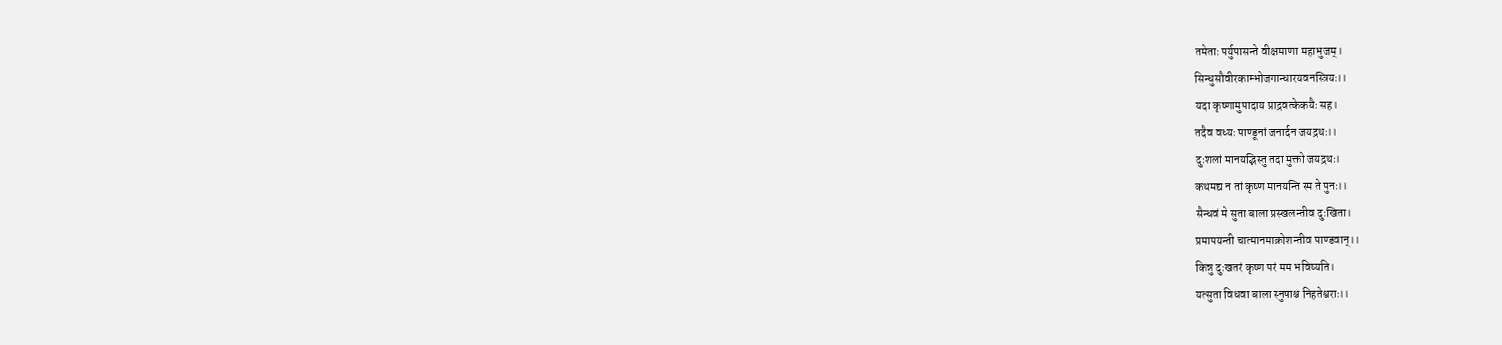तमेताः पर्युपासन्ते वीक्षमाणा महाभुजम्।
सिन्धुसौवीरकाम्भोजगान्धारयवनस्त्रियः।।
यदा कृष्णामुपादाय प्राद्रवत्केकयैः सह।
तदैव वध्यः पाण्डूनां जनार्दन जयद्रथः।।
दुःशलां मानयद्भिस्तु तदा मुक्तो जयद्रथः।
कथमद्य न तां कृष्ण मानयन्ति स्म ते पुनः।।
सैन्धवं मे सुता बाला प्रस्खलन्तीव दुःखिता।
प्रमापयन्ती चात्मानमाक्रोशन्तीव पाण्डवान्।।
किन्नु दुःखतरं कृष्ण परं मम भविष्यति।
यत्सुता विधवा बाला स्नुषाश्च निहतेश्वराः।।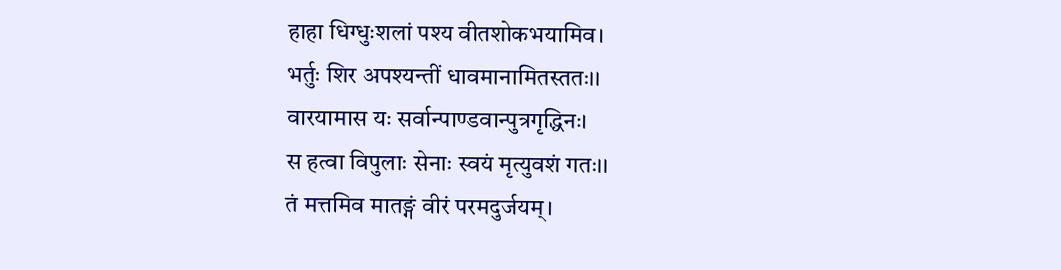हाहा धिग्धुःशलां पश्य वीतशोकभयामिव।
भर्तुः शिर अपश्यन्तीं धावमानामितस्ततः।।
वारयामास यः सर्वान्पाण्डवान्पुत्रगृद्धिनः।
स हत्वा विपुलाः सेनाः स्वयं मृत्युवशं गतः।।
तं मत्तमिव मातङ्गं वीरं परमदुर्जयम्।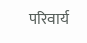परिवार्य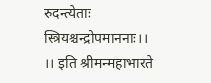रुदन्त्येताः स्त्रियश्चन्द्रोपमाननाः।।
।। इति श्रीमन्महाभारते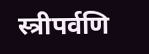स्त्रीपर्वणि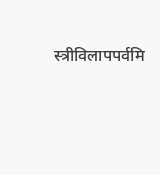स्त्रीविलापपर्वमि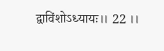द्वाविंशोऽध्यायः।। 22 ।।